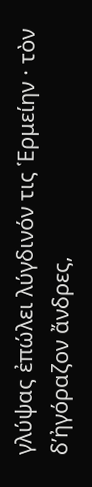γλύψας ἐπώλει λύγδινόν τις Ἑρμείην · τὸν δ’ἠγόραζον ἄνδρες,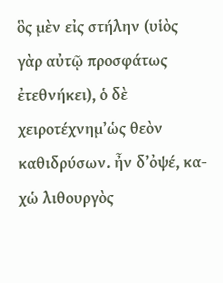ὃς μὲν εἰς στήλην (υἱὸς γὰρ αὐτῷ προσφάτως ἐτεθνήκει), ὁ δὲ χειροτέχνημ’ὡς θεὸν καθιδρύσων. ἦν δ’ὀψέ, κα- χὡ λιθουργὸς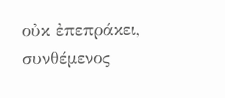οὐκ ἐπεπράκει, συνθέμενος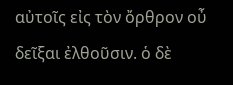αὐτοῖς εἰς τὸν ὄρθρον οὖ δεῖξαι ἐλθοῦσιν. ὁ δὲ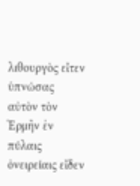λιθουργὸς εἶτεν ὑπνώσας αὐτὸν τὸν Ἑρμῆν ἐν πύλαις ὀνειρείαις εἶδεν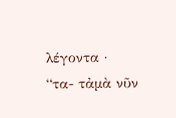λέγοντα · “τα- τἀμὰ νῦν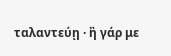ταλαντεύῃ · ἢ γάρ με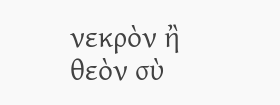νεκρὸν ἢ θεὸν σὺ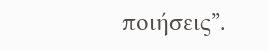ποιήσεις”.